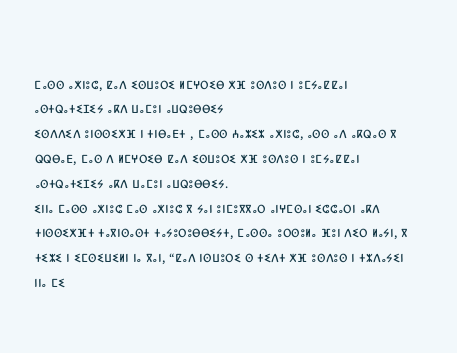ⵎⴰⵙⵙ ⴰⵅⵏⵓⵛ, ⵇⴰⴷ ⵉⵙⵡⵓⵔⵉ ⵍⵎⵖⵔⵉⴱ ⵅⴼ ⵓⵙⴷⵓⵙ ⵏ ⵓⵎⵢⴰⵇⵇⴰⵏ ⴰⵙⵜⵕⴰⵜⵉⵊⵉⵢ ⴰⴽⴷ ⵡⴰⵎⵓⵏ ⴰⵡⵕⵓⴱⴱⵉⵢ
ⵉⵙⴷⴷⵉⴷ ⵓⵏⵙⵙⵉⵅⴼ ⵏ ⵜⵏⴱⴰⴹⵜ , ⵎⴰⵙⵙ ⵄⴰⵣⵉⵣ ⴰⵅⵏⵓⵛ, ⴰⵙⵙ ⴰⴷ ⴰⴽⵕⴰⵙ ⴳ ⵕⵕⴱⴰⴹ, ⵎⴰⵙ ⴷ ⵍⵎⵖⵔⵉⴱ ⵇⴰⴷ ⵉⵙⵡⵓⵔⵉ ⵅⴼ ⵓⵙⴷⵓⵙ ⵏ ⵓⵎⵢⴰⵇⵇⴰⵏ ⴰⵙⵜⵕⴰⵜⵉⵊⵉⵢ ⴰⴽⴷ ⵡⴰⵎⵓⵏ ⴰⵡⵕⵓⴱⴱⵉⵢ.
ⵉⵏⵏⴰ ⵎⴰⵙⵙ ⴰⵅⵏⵓⵛ ⵎⴰⵙ ⴰⵅⵏⵓⵛ ⴳ ⵢⴰⵏ ⵓⵏⵎⵓⴳⴳⴰⵔ ⴰⵏⵖⵎⵙⴰⵏ ⵉⵛⵛⴰⵔⵏ ⴰⴽⴷ ⵜⵏⵙⵙⵉⵅⴼⵜ ⵜⴰⴳⵏⵙⴰⵙⵜ ⵜⴰⵢⵓⵔⵓⴱⴱⵉⵢⵜ, ⵎⴰⵙⵙⴰ ⵓⵔⵙⵓⵍⴰ ⴼⵓⵏ ⴷⵉⵔ ⵍⴰⵢⵏ, ⴳ ⵜⵉⵣⵉ ⵏ ⵉⵎⵙⵉⵡⵉⵍⵏ ⵏⴰ ⴳⴰⵏ, “ⵇⴰⴷ ⵏⵙⵡⵓⵔⵉ ⵙ ⵜⵉⴷⵜ ⵅⴼ ⵓⵙⴷⵓⵙ ⵏ ⵜⵣⴷⴰⵢⵉⵏ ⵏⵏⴰ ⵎⵉ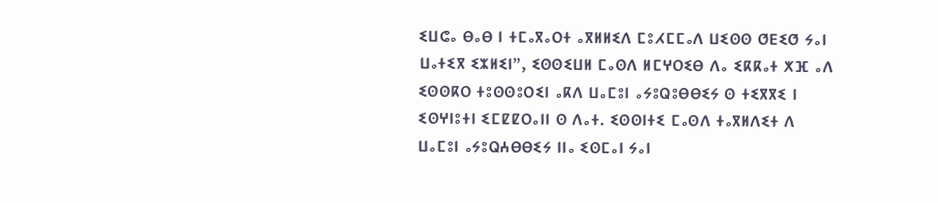ⵉⵡⵛⴰ ⴱⴰⴱ ⵏ ⵜⵎⴰⴳⴰⵔⵜ ⴰⴳⵍⵍⵉⴷ ⵎⵓⵃⵎⵎⴰⴷ ⵡⵉⵙⵙ ⵚⴹⵉⵚ ⵢⴰⵏ ⵡⴰⵜⵉⴳ ⵉⵣⵍⵉⵏ”, ⵉⵙⵙⵉⵡⵍ ⵎⴰⵙⴷ ⵍⵎⵖⵔⵉⴱ ⴷⴰ ⵉⴽⴽⴰⵜ ⵅⴼ ⴰⴷ ⵉⵙⵙⴽⵔ ⵜⵓⵙⵙⵓⵔⵉⵏ ⴰⴽⴷ ⵡⴰⵎⵓⵏ ⴰⵢⵓⵕⵓⴱⴱⵉⵢ ⵙ ⵜⵉⴳⴳⵉ ⵏ ⵉⵙⵖⵏⵓⵜⵏ ⵉⵎⵇⵇⵔⴰⵏⵏ ⵙ ⴷⴰⵜ. ⵉⵙⵙⵏⵜⵉ ⵎⴰⵙⴷ ⵜⴰⴳⵍⴷⵉⵜ ⴷ ⵡⴰⵎⵓⵏ ⴰⵢⵓⵕⵄⴱⴱⵉⵢ ⵏⵏⴰ ⵉⵙⵎⴰⵏ ⵢⴰⵏ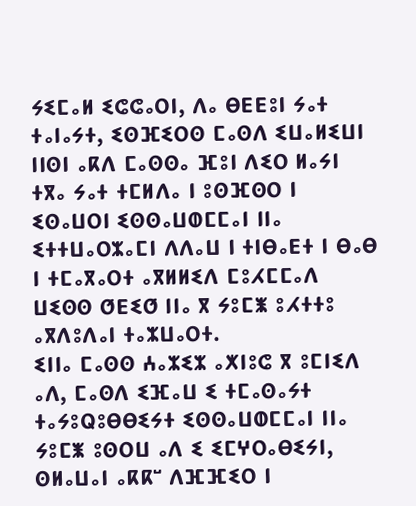ⵢⵉⵎⴰⵍ ⵉⵛⵛⴰⵔⵏ, ⴷⴰ ⴱⴹⴹⵓⵏ ⵢⴰⵜ ⵜⴰⵏⴰⵢⵜ, ⵉⵙⴼⵉⵔⵙ ⵎⴰⵙⴷ ⵉⵡⴰⵍⵉⵡⵏ ⵏⵏⵙⵏ ⴰⴽⴷ ⵎⴰⵙⵙⴰ ⴼⵓⵏ ⴷⵉⵔ ⵍⴰⵢⵏ ⵜⴳⴰ ⵢⴰⵜ ⵜⵎⵍⴷⴰ ⵏ ⵓⵙⴼⵙⵔ ⵏ ⵉⵙⴰⵡⵔⵏ ⵉⵙⵙⴰⵡⵀⵎⵎⴰⵏ ⵏⵏⴰ ⵉⵜⵜⵡⴰⵔⵣⴰⵎⵏ ⴷⴷⴰⵡ ⵏ ⵜⵏⴱⴰⴹⵜ ⵏ ⴱⴰⴱ ⵏ ⵜⵎⴰⴳⴰⵔⵜ ⴰⴳⵍⵍⵉⴷ ⵎⵓⵃⵎⵎⴰⴷ ⵡⵉⵙⵙ ⵚⴹⵉⵚ ⵏⵏⴰ ⴳ ⵢⵓⵎⵥ ⵓⵃⵜⵜⵓ ⴰⴳⴷⵓⴷⴰⵏ ⵜⴰⵣⵡⴰⵔⵜ.
ⵉⵏⵏⴰ ⵎⴰⵙⵙ ⵄⴰⵣⵉⵣ ⴰⵅⵏⵓⵛ ⴳ ⵓⵎⵏⵉⴷ ⴰⴷ, ⵎⴰⵙⴷ ⵉⴼⴰⵡ ⵉ ⵜⵎⴰⵙⴰⵢⵜ ⵜⴰⵢⵓⵕⵓⴱⴱⵉⵢⵜ ⵉⵙⵙⴰⵡⵀⵎⵎⴰⵏ ⵏⵏⴰ ⵢⵓⵎⵥ ⵓⵙⵔⵡ ⴰⴷ ⵉ ⵉⵎⵖⵔⴰⴱⵉⵢⵏ, ⵙⵍⴰⵡⴰⵏ ⴰⴽⴽⵯ ⴷⴼⴼⵉⵔ ⵏ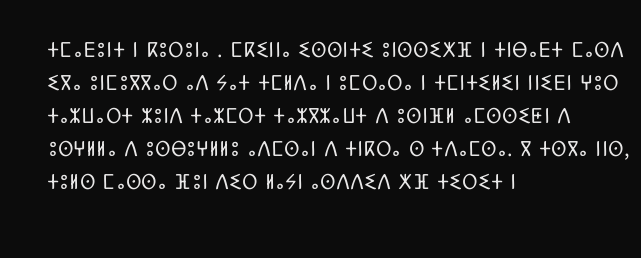ⵜⵎⴰⴹⵓⵏⵜ ⵏ ⴽⵓⵔⵓⵏⴰ . ⵎⴽⵉⵏⵏⴰ ⵉⵙⵙⵏⵜⵉ ⵓⵏⵙⵙⵉⵅⴼ ⵏ ⵜⵏⴱⴰⴹⵜ ⵎⴰⵙⴷ ⵉⴳⴰ ⵓⵏⵎⵓⴳⴳⴰⵔ ⴰⴷ ⵢⴰⵜ ⵜⵎⵍⴷⴰ ⵏ ⵓⵎⵔⴰⵔⴰ ⵏ ⵜⵎⵏⵜⵉⵍⵉⵏ ⵏⵏⵉⴹⵏ ⵖⵓⵔ ⵜⴰⵣⵡⴰⵔⵜ ⵣⵓⵏⴷ ⵜⴰⵣⵎⵔⵜ ⵜⴰⵣⴳⵣⴰⵡⵜ ⴷ ⵓⵙⵏⴼⵍ ⴰⵎⵙⵙⵉⵟⵏ ⴷ ⵓⵙⵖⵍⵍⴰ ⴷ ⵓⵙⴱⵓⵖⵍⵍⵓ ⴰⴷⵎⵙⴰⵏ ⴷ ⵜⵏⴽⵔⴰ ⵙ ⵜⴷⴰⵎⵙⴰ. ⴳ ⵜⵙⴳⴰ ⵏⵏⵙ, ⵜⵓⵍⵙ ⵎⴰⵙⵙⴰ ⴼⵓⵏ ⴷⵉⵔ ⵍⴰⵢⵏ ⴰⵙⴷⴷⵉⴷ ⵅⴼ ⵜⵉⵔⵉⵜ ⵏ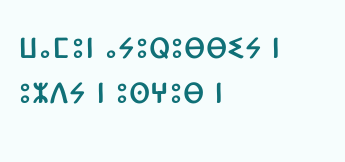ⵡⴰⵎⵓⵏ ⴰⵢⵓⵕⵓⴱⴱⵉⵢ ⵏ ⵓⵣⴷⵢ ⵏ ⵓⵙⵖⵓⴱ ⵏ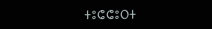ⵜⵓⵛⵛⵓⵔⵜ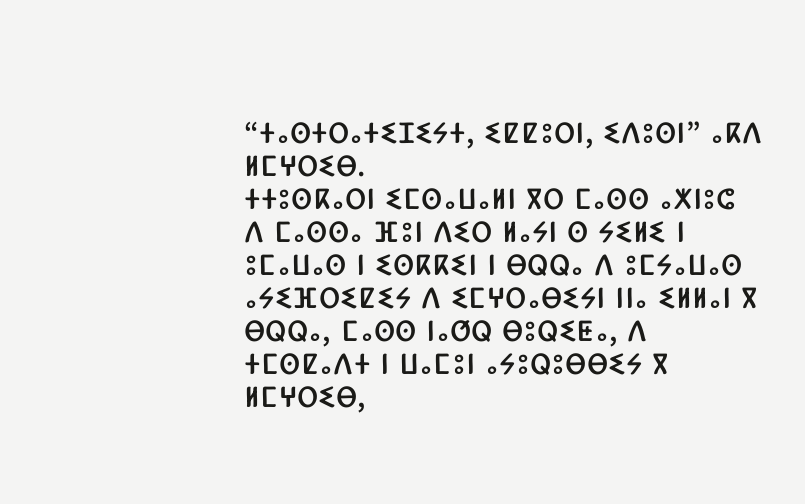“ⵜⴰⵙⵜⵔⴰⵜⵉⵊⵉⵢⵜ, ⵉⵇⵇⵓⵔⵏ, ⵉⴷⵓⵙⵏ” ⴰⴽⴷ ⵍⵎⵖⵔⵉⴱ.
ⵜⵜⵓⵙⴽⴰⵔⵏ ⵉⵎⵙⴰⵡⴰⵍⵏ ⴳⵔ ⵎⴰⵙⵙ ⴰⵅⵏⵓⵛ ⴷ ⵎⴰⵙⵙⴰ ⴼⵓⵏ ⴷⵉⵔ ⵍⴰⵢⵏ ⵙ ⵢⵉⵍⵉ ⵏ ⵓⵎⴰⵡⴰⵙ ⵏ ⵉⵙⴽⴽⵉⵏ ⵏ ⴱⵕⵕⴰ ⴷ ⵓⵎⵢⴰⵡⴰⵙ ⴰⵢⵉⴼⵔⵉⵇⵉⵢ ⴷ ⵉⵎⵖⵔⴰⴱⵉⵢⵏ ⵏⵏⴰ ⵉⵍⵍⴰⵏ ⴳ ⴱⵕⵕⴰ, ⵎⴰⵙⵙ ⵏⴰⵚⵕ ⴱⵓⵕⵉⵟⴰ, ⴷ ⵜⵎⵙⵇⴰⴷⵜ ⵏ ⵡⴰⵎⵓⵏ ⴰⵢⵓⵕⵓⴱⴱⵉⵢ ⴳ ⵍⵎⵖⵔⵉⴱ,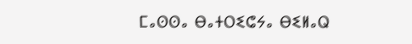ⵎⴰⵙⵙⴰ ⴱⴰⵜⵔⵉⵛⵢⴰ ⴱⵉⵍⴰⵕ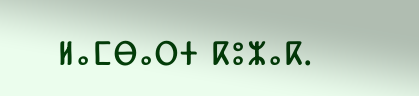ⵍⴰⵎⴱⴰⵔⵜ ⴽⵓⵣⴰⴽ.